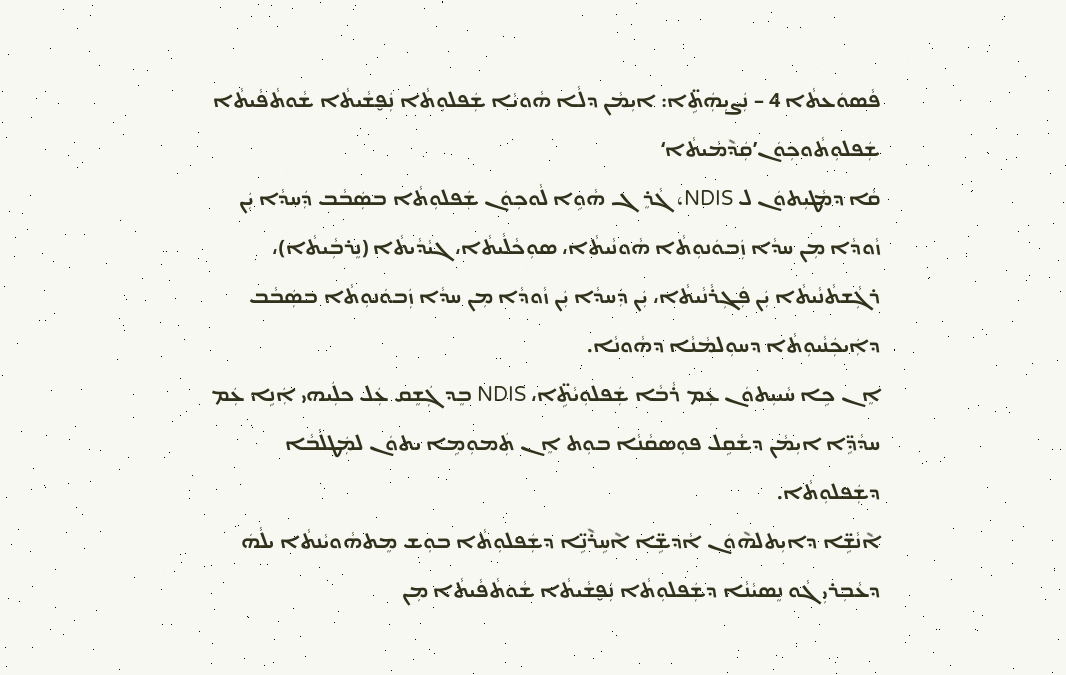ܦܵܣܘܿܥܬܵܐ 4 – ܢܲܨܝܼܗܲܬܹ̈ܐ: ܐܝܼܡܵܢ ܕܠܵܐ ܗܵܘܝܵܐ ܫܲܦܠܘܼܬܵܐ ܢܲܦ̮ܫܵܝܬܵܐ ܫܵܘܬܵܦܵܝܬܵܐ ܫܲܦܠܘܼܬܵܘܟܼܘܿܢ’ܩܲܕ݉ܡܵܝܬܵܐ‘
ܩܵܐ ܕܡܵܛܝܼܬܘܿܢ ܠ NDIS، ܓܵܪܸܓ ܗܵܘܹܐ ܠܵܘܟܼܘܿܢ ܫܲܦܠܘܼܬܵܐ ܒܣܲܒܵܒ ܕܲܚܕܵܐ ܝܲܢ ܙܵܘܕܵܐ ܡܼܢ ܚܕܵܐ ܙܲܒܘܿܢܘܼܬܵܐ ܗܵܘܢܵܝܬܵܐ، ܣܘܼܟܵܠܵܝܬܵܐ، ܓܝܵܕܵܝܬܵܐ (ܢܸܪܒܼܵܝܬܵܐ)، ܪܓܼܵܫܬܵܢܵܝܬܵܐ ܝܲܢ ܦܲܓܼܪܵܢܵܝܬܵܐ، ܝܲܢ ܕܲܚܕܵܐ ܝܲܢ ܙܵܘܕܵܐ ܡܼܢ ܚܕܵܐ ܙܲܒܘܿܢܘܼܬܵܐ ܒܣܲܒܵܒ ܕܐܲܝܟܲܢܵܝܘܼܬܵܐ ܕܚܘܼܠܡܵܢܵܐ ܕܗܵܘܢܵܐ.
ܐܸܢ ܟܹܐ ܚܵܝܝܼܬܘܿܢ ܥܲܡ ܪܵܒܵܐ ܫܲܦܠܘܼܝܵܬܹ̈ܐ، NDIS ܒܸܕ ܓܲܫܸܩ ܥܲܠ ܟܠܲܝܗܝ ܐܲܢܹܐ ܥܲܡ ܚܕܵܕܹ̈ܐ ܐܝܼܡܵܢ ܕܫܵܩܹܠ ܦܘܼܣܩܵܢܵܐ ܒܘܼܬ ܐܸܢ ܬܲܡܘܼܡܹܐ ܝܬܘܿܢ ܠܡܲܛܠܵܒܵܐ ܕܫܲܦܠܘܼܬܵܐ.
ܐ݉ܢܵܫܹ̈ܐ ܕܐܝܼܬܠܗ݉ܘܿܢ ܐܵܕܫܹ̈ܐ ܐ݉ܚܹܪ݉ܢܹ̈ܐ ܕܫܲܦܠܘܼܬܵܐ ܒܘܼܫ ܡܸܬܗܵܘܝܵܢܬܵܐ ܝܠܵܗܿ ܕܥܵܒܼܪܝܼ ܓܵܘ ܢܸܣܝܵܢܵܐ ܕܫܲܦܠܘܼܬܵܐ ܢܲܦ̮ܫܵܝܬܵܐ ܫܵܘܬܵܦܵܝܬܵܐ ܡܼܢ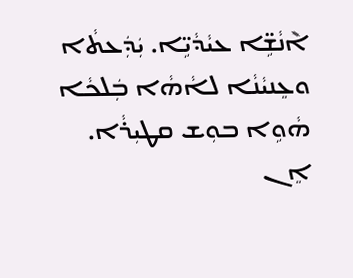ܐ݉ܢܵܫܹ̈ܐ ܥܝܵܕܵܝܹ̈ܐ. ܝܲܕܲܥܬܵܐ ܘܥܸܢܝܵܢܵܐ ܠܐܵܗܵܐ ܒܲܠܟܵܐ ܗܵܘܹܐ ܒܘܼܫ ܩܛܝܼܪܵܐ.
ܐܸܢ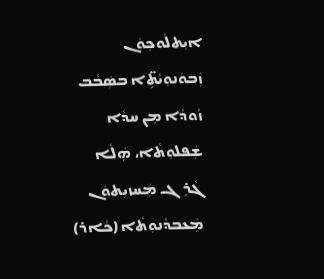ܐܝܼܬܠܵܘܟܼܘܿܢ ܙܲܒܘܿܢܘܼܝܵܬܹ̈ܐ ܒܣܲܒܵܒ ܙܵܘܕܵܐ ܡܼܢ ܚܕܵܐ ܫܲܦܠܘܼܬܵܐ، ܗܲܠܵܐ ܓܵܪܸܓ ܡܲܚܙܝܼܬܘܿܢ ܡܲܥܒܕܵܢܘܼܬܵܐ (ܟܵܐܪ)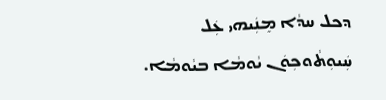ܕܟܠ ܚܕܵܐ ܡܸܢܲܝܗܝ ܥܲܠ ܚܲܝܘܼܬܵܘܟܼܘܿܢ ܝܵܘܡܵܐ ܒܝܵܘܡܵܐ.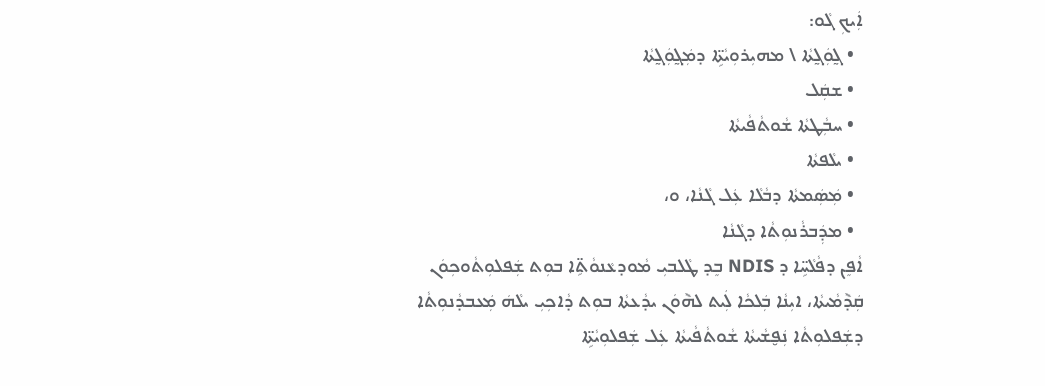ܐܲܝܟܼ ܓܵܘ:
  • ܓ̰ܘܲܓ̰ܬܵܐ \ ܡܗܝܼܪܘܼܝܵܬܹ̈ܐ ܕܡܲܓ̰ܘܲܓ̰ܬܵܐ
  • ܫܩܲܠ
  • ܚܒܼܵܛܬܵܐ ܫܵܘܬܵܦܵܝܬܵܐ
  • ܝܠܵܦܬܵܐ
  • ܡܲܣܲܡܬܵܐ ܕܒܵܠܵܐ ܥܲܠ ܓܵܢܵܐ، ܘ،
  • ܡܕܲܒܪܵܢܘܼܬܵܐ ܕܓܵܢܵܐ
ܐܵܦܸܢ ܕܦܵܠܵܚܹ̈ܐ ܕ NDIS ܒܸܕ ܛܵܠܒܝܼ ܡܵܘܕܥܵܢܘܵܬܹ̈ܐ ܒܘܼܬ ܫܲܦܠܘܼܬܵܘܟܼܘܿܢ ܩܲܕ݉ܡܵܝܬܵܐ، ܐܝܼܢܵܐ ܒܲܠܟܵܐ ܠܲܝܬ ܠܗ݉ܘܿܢ ܝܕܵܥܬܵܐ ܒܘܼܬ ܕܵܐܟܼܝܼ ܝܠܵܗܿ ܡܲܥܒܕܵܢܘܼܬܵܐ ܕܫܲܦܠܘܼܬܵܐ ܢܲܦ̮ܫܵܝܬܵܐ ܫܵܘܬܵܦܵܝܬܵܐ ܥܲܠ ܫܲܦܠܘܼܝܵܬܹ̈ܐ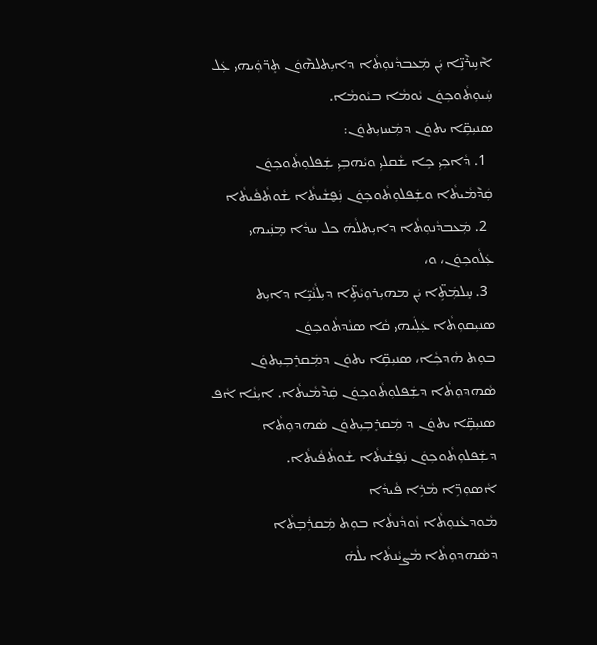ܐ݉ܚܹܪ݉ܢܹ̈ܐ ܝܲܢ ܡܲܥܒܕܵܢܘܼܬܵܐ ܕܐܝܼܬܠܗ݉ܘܿܢ ܬܸܖ̈ܘܲܝܗܝ ܥܲܠ ܚܲܝܘܼܬܵܘܟܼܘܿܢ ܝܵܘܡܵܐ ܒܝܵܘܡܵܐ.
ܣܢܝܼܩܹ̈ܐ ܝܬܘܿܢ ܕܡܲܚܙܝܼܬܘܿܢ:
  1. ܕܵܐܟܼܝܼ ܟܹܐ ܫܵܩܠܝܼ ܘܝܵܗܒܼܝܼ ܫܲܦܠܘܼܬܵܘܟܼܘܿܢ ܩܲܕ݉ܡܵܝܬܵܐ ܘܫܲܦܠܘܼܬܵܘܟܼܘܿܢ ܢܲܦ̮ܫܵܝܬܵܐ ܫܵܘܬܵܦܵܝܬܵܐ
  2. ܡܲܥܒܕܵܢܘܼܬܵܐ ܕܐܝܼܬܠܵܗܿ ܟܠ ܚܕܵܐ ܡܸܢܲܝܗܝ ܥܲܠܵܘܟܼܘܿܢ، ܘ،
  3. ܚܸܠܡܲܬܹ̈ܐ ܝܲܢ ܡܗܝܼܪܘܼܝܵܬܹ̈ܐ ܕܝܼܠܵܢܵܝܹ̈ܐ ܕܐܝܼܬ ܣܢܝܼܩܘܼܬܵܐ ܥܲܠܲܝܗܝ ܩܵܐ ܣܢܵܕܬܵܘܟܼܘܿܢ
ܒܘܼܬ ܗܵܕܟܼܵܐ، ܣܢܝܼܩܹ̈ܐ ܝܬܘܿܢ ܕܡܲܩܪܸܒܼܝܼܬܘܿܢ ܣܵܗܕܘܼܬܵܐ ܕܫܲܦܠܘܼܬܵܘܟܼܘܿܢ ܩܲܕ݉ܡܵܝܬܵܐ. ܐܝܼܢܵܐ ܐܵܦ ܣܢܝܼܩܹ̈ܐ ܝܬܘܿܢ ܕ ܡܲܩܪܸܒܼܝܼܬܘܿܢ ܣܵܗܕܘܼܬܵܐ ܕܫܲܦܠܘܼܬܵܘܟܼܘܿܢ ܢܲܦ̮ܫܵܝܬܵܐ ܫܵܘܬܵܦܵܝܬܵܐ.
ܐܵܣܘܼܖܹ̈ܐ ܡܵܪܹܐ ܦܵܝܕܵܐ
ܡܵܘܕܥܵܢܘܼܬܵܐ ܙܵܘܕܵܢܬܵܐ ܒܘܼܬ ܡܲܩܪܲܒܼܬܵܐ ܕܣܵܗܕܘܼܬܵܐ ܡܵܨܝܵܢܬܵܐ ܝܠܵܗܿ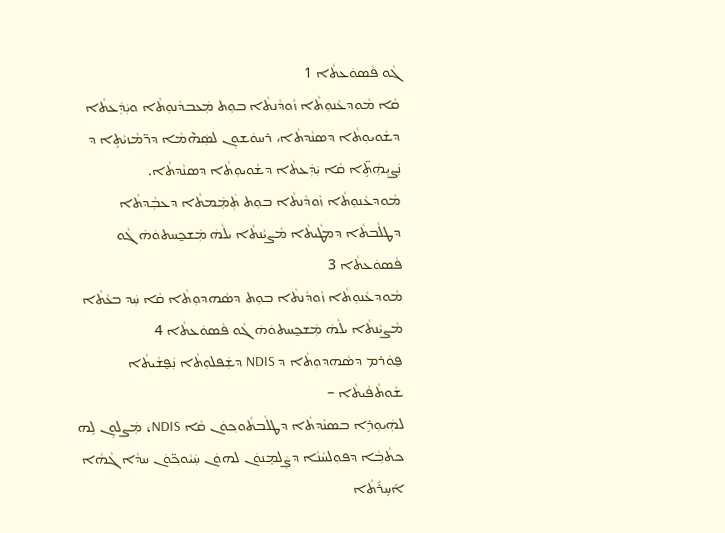ܓܵܘ ܦܵܣܘܿܥܬܵܐ 1
ܩܵܐ ܡܵܘܕܥܵܢܘܼܬܵܐ ܙܵܘܕܵܢܬܵܐ ܒܘܼܬ ܡܲܥܒܕܵܢܘܼܬܵܐ ܘܝܲܕܲܥܬܵܐ ܕܫܵܘܝܘܼܬܵܐ ܕܣܢܵܕܬܵܐ، ܪܚܘܿܫܘܼܢ ܠܣܲܗ݉ܡܵܐ ܕܖ̈ܡܵܙܝܵܬܹܐ ܕ
ܢܲܨܝܼܗܲܬܹ̈ܐ ܩܵܐ ܝܲܕܲܥܬܵܐ ܕܫܵܘܝܘܼܬܵܐ ܕܣܢܵܕܬܵܐ.
ܡܵܘܕܥܵܢܘܼܬܵܐ ܙܵܘܕܵܢܬܵܐ ܒܘܼܬ ܬܲܡܲܡܬܵܐ ܕܥܒܼܵܕܬܵܐ ܕܛܠܵܒܬܵܐ ܕܡܛܵܝܬܵܐ ܡܵܨܝܵܢܬܵܐ ܝܠܵܗܿ ܡܲܫܟ̰ܚܬܘܿܗܿ ܓܵܘ ܦܵܣܘܿܥܬܵܐ 3
ܡܵܘܕܥܵܢܘܼܬܵܐ ܙܵܘܕܵܢܬܵܐ ܒܘܼܬ ܕܣܵܗܕܘܼܬܵܐ ܩܵܐ ܚܲܕ ܒܥܵܬܵܐ ܡܵܨܝܵܢܬܵܐ ܝܠܵܗܿ ܡܲܫܟ̰ܚܬܘܿܗܿ ܓܵܘ ܦܵܣܘܿܥܬܵܐ 4
ܦ̮ܘܿܪܡ ܕܣܵܗܕܘܼܬܵܐ ܕ NDIS ܕܫܲܦܠܘܼܬܵܐ ܢܲܦ̮ܫܵܝܬܵܐ ܫܵܘܬܵܦܵܝܬܵܐ –
ܠܗܲܝܘܼܪܹܐ ܒܣܢܵܕܬܵܐ ܕܛܠܵܒܬܵܘܟ݂ܘܿܢ ܩܵܐ NDIS، ܡܲܨܠܘܼܢ ܠܹܗ ܟܬܵܒ݂ܵܐ ܕܦܘܼܠܚܵܢܵܐ ܕܨܲܠܡܸܢܘܿܢ ܠܗܘܿܢ ܚܲܝܵܘܟ݂̈ܘܿܢ ܚܕܵܐ ܓܵܗܵܐ ܐ݇ܚܹܪ݇ܬܵܐ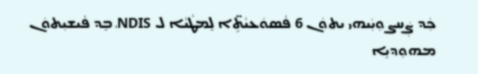ܟܲܕ ܨܲܚܨܘܼܝܲܝܗܝ ܝܬܘܿܢ 6 ܦܵܣܘܿܥܝܵܬܹ̈ܐ ܠܸܡܛܵܝܵܐ ܠ NDIS، ܒܸܕ ܦܵܝܫܝܼܬܘܿܢ ܡܗܘܼܕܝܹܐ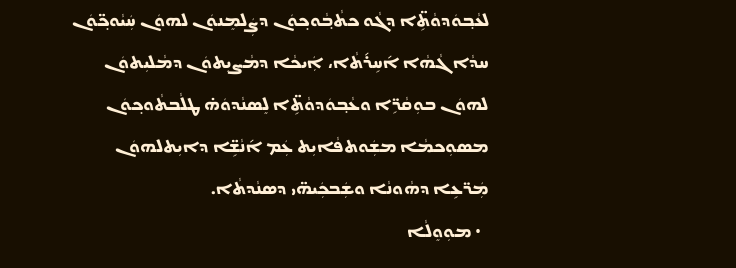ܠܥܵܒ݂ܘܿܕܘܵܬܹ̈ܐ ܕܓܵܘ ܟܬܵܒ݂ܵܘܟ݂ܘܿܢ ܕܨܲܠܡܸܢܘܿܢ ܠܗܘܿܢ ܚܲܝܵܘܟ݂̈ܘܿܢ ܚܕܵܐ ܓܵܗܵܐ ܐ݇ܚܹܪ݇ܬܵܐ، ܐܲܝܟܵܐ ܕܡܵܨܝܼܬܘܿܢ ܕܡܵܠܝܼܬܘܿܢ ܠܗܘܿܢ ܒܘܼܩܵܪܹ̈ܐ ܘܥܵܒ݂ܘܿܕܘܵܬܹ̈ܐ ܠܸܣܢܵܕܘܿܗ̇ ܛܠܵܒܬܵܘܟ݂ܘܿܢ
ܡܣܘܼܟܡܵܐ ܡܫܲܘܬܦܵܐܝܼܬ ܥܲܡ ܐ݇ܢܵܫܹ̈ܐ ܕܐܝܼܬܠܗܘܿܢ ܡܲܪ̈ܥܹܐ ܕܗܵܘܢܵܐ ܘܫܲܒܟܲܝܗ̈ܝ ܕܣܢܵܕܬܵܐ.
  • ܡܘܼܘܸܠܵܐ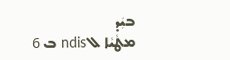ܒܝܲܕ
ܡܛܵܝܵܐ ܠ ndis ܒ 6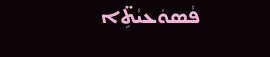ܦܵܣܘܿܥܝܵܬܹ̈ܐ